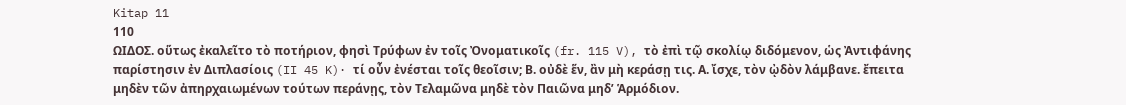Kitap 11
110
ΩΙΔΟΣ. οὕτως ἐκαλεῖτο τὸ ποτήριον, φησὶ Τρύφων ἐν τοῖς Ὀνοματικοῖς (fr. 115 V), τὸ ἐπὶ τῷ σκολίῳ διδόμενον, ὡς Ἀντιφάνης παρίστησιν ἐν Διπλασίοις (II 45 K)· τί οὖν ἐνέσται τοῖς θεοῖσιν; Β. οὐδὲ ἕν, ἂν μὴ κεράσῃ τις. Α. ἴσχε, τὸν ᾠδὸν λάμβανε. ἔπειτα μηδὲν τῶν ἀπηρχαιωμένων τούτων περάνῃς, τὸν Τελαμῶνα μηδὲ τὸν Παιῶνα μηδ’ Ἁρμόδιον.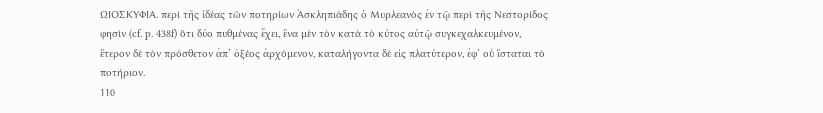ΩΙΟΣΚΥΦΙΑ. περὶ τῆς ἰδέας τῶν ποτηρίων Ἀσκληπιάδης ὁ Μυρλεανὸς ἐν τῷ περὶ τῆς Νεστορίδος φησὶν (cf. p. 438f) ὅτι δύο πυθμένας ἔχει, ἕνα μὲν τὸν κατὰ τὸ κύτος αὐτῷ συγκεχαλκευμένον, ἕτερον δὲ τὸν πρόσθετον ἀπ’ ὀξέος ἀρχόμενον, καταλήγοντα δὲ εἰς πλατύτερον, ἐφ’ οὗ ἵσταται τὸ ποτήριον.
110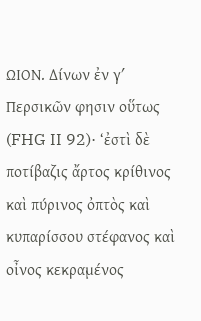ΩΙΟΝ. Δίνων ἐν γʹ Περσικῶν φησιν οὕτως (FHG II 92)· ‘ἐστὶ δὲ ποτίβαζις ἄρτος κρίθινος καὶ πύρινος ὀπτὸς καὶ κυπαρίσσου στέφανος καὶ οἶνος κεκραμένος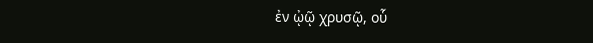ἐν ᾠῷ χρυσῷ, οὗ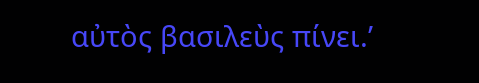αὐτὸς βασιλεὺς πίνει.’